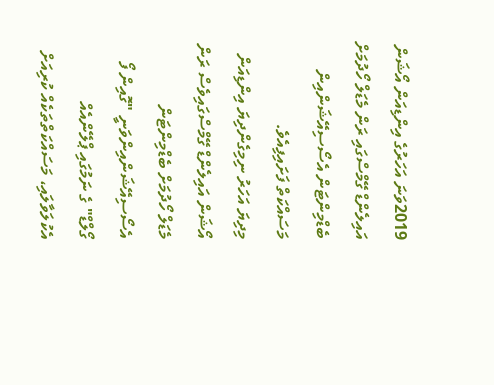2019ވަނަ އަހަރުގެ އިންޑިއަން އޯޝަން އައިލެންޑް ގޭމްސްގައި ރަން މެޑަލް ހޯދުމަށް ބެޑްމިންޓަން އެސޯސިއޭޝަންއިން މަސައްކަތް ފަށައިފިއެވެ.
މިދިޔަ އަހަރު ނިމިގެންދިޔަ އިންޑިއަން އޯޝަން އައިލެންޑް ގޭމްސްގައިވެސް ރަން މެޑަލް ހޯދުމަށް ބެޑްމިންޓަން އެސޯސިއޭޝަންއިންވަނީ "ގޮއިން ފޯ ގޯލްޑް" ގެ ނަމުގައި ޕްލޭންއެއް އެކުލަވާލައި، މަސައްކަތްތަކެއް ކުރިއަށް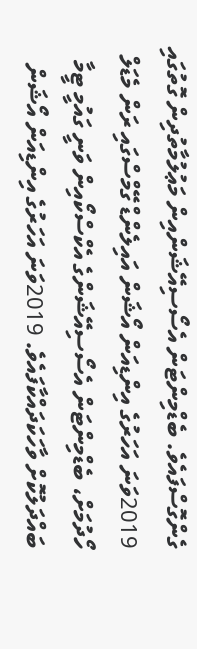ގެންގޮސްފައެވެ. ބެޑްމިންޓަން އެސޯސިއޭޝަންއިން މަޢުލުމާތުދިން ގޮތުގައި 2019ވަނަ އަހަރުގެ އިންޑިއަން އޯޝަން އައިލެންޑް ގޭމްސްގައި ރަން މެޑަލް ހޯދުމަށް، ބެޑްމިންޓަން އެސޯސިއޭޝަންގެ އެކްސްކޯއިން ވަނީ ގައުމީ ޓީމާ ބައްދަލުކޮށް ވާހަކަދައްކާފައެވެ. 2019ވަނަ އަހަރުގެ އިންޑިއަން އޯޝަން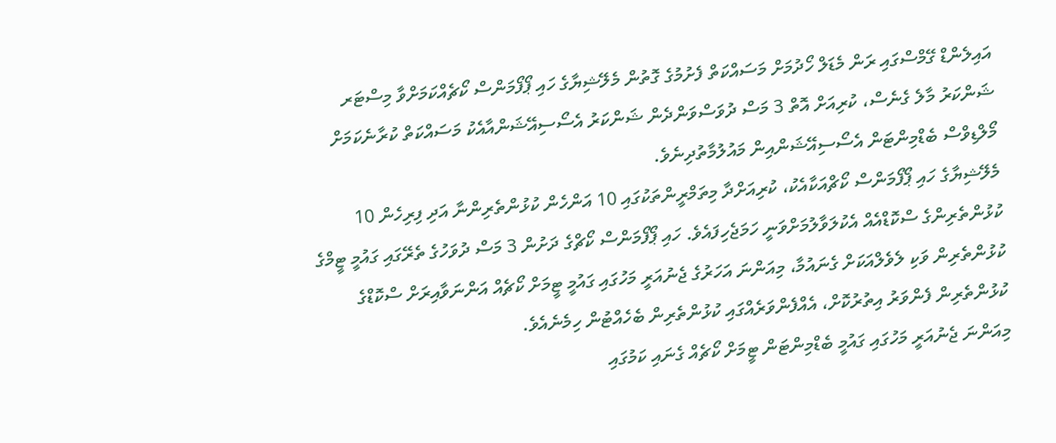އައިލެންޑް ގޭމްސްގައި ރަން މެޑަލް ހޯދުމަށް މަސައްކަތް ފެށުމުގެ ގޮތުން މެލޭޝިޔާގެ ހައި ޕޯފޯމަންސް ކޯޗެއްކަމަށްވާ މިސްޓަރ ޝަންކަރު މާލެ ގެނެސް، ކުރިއަށް އޮތް 3 މަސް ދުވަސްވަންދެން ޝަންކަރު އެސޯސިއޭޝަންއާއެކު މަސައްކަތް ކުރާނެކަމަށް މޯލްޑިވްސް ބެޑްމިންޓަން އެސޯސިއޭޝަންއިން މައުލުމާތުދިނެވެ.
މެލޭޝިޔާގެ ހައި ޕޯފޯމަންސް ކޯޗްއަކާއެކު، ކުރިއަށްދާ މިތަމްރީންތަކުގައި 10 އަންހެން ކުޅުންތެރިންނާ އަދި ފިރިހެން 10 ކުޅުންތެރިންގެ ސްކޮޑްއެއް އެކުލަވާލުމަށްވަނީ ހަމަޖެހިފައެވެ. ހައި ޕޯފޯމަންސް ކޯޗްގެ ދަށުން 3 މަސް ދުވަހުގެ ތެރޭގައި ގައުމީ ޓީމްގެ ކުޅުންތެރިން ވަކި ލެވެލްއަކަށް ގެނައުމާ، މިއަންނަ އަހަރުގެ ޖެނުއަރީ މަހުގައި ގައުމީ ޓީމަށް ކޯޗެއް އަންނަވާއިރަށް ސްކޮޑްގެ ކުޅުންތެރިން ފެންވަރު އިތުރުކޮށް، އެއްފެންވަރެއްގައި ކުޅުންތެރިން ބެހެއްޓުން ހިމެނެއެވެ.
މިއަންނަ ޖެނުއަރީ މަހުގައި ގައުމީ ބެޑްމިންޓަން ޓީމަށް ކޯޗެއް ގެނައި ކަމުގައި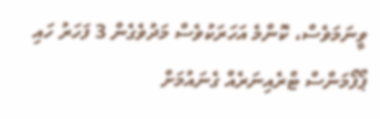ވީނަމަވެސް، ކޮންމެ އަހަރަކުވެސް މަދުވެގެން 3 ފަހަރު ހައި ޕޯފޯމަންސް ޓްރެއިނަރެއް ގެނައުމަށް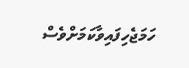ހަމަޖެހިފައިވާކަމަށްވެސް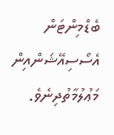ބެޑްމިންޓަން އެސޯސިއޭޝަންއިން މަޢުލުމާތުދިނެވެ.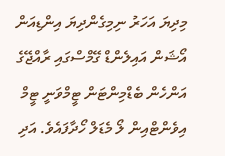މިދިޔަ އަހަރު ނިމިގެންދިޔަ އިންޑިއަން އޯޝަން އައިލެންޑް ގޭމްސްގައި ރާއްޖޭގެ އަންހެން ބެޑްމިންޓަން ޓީމްވަނީ ޓީމް އިވެންޓްއިން ލޯ މެޑަލް ހޯދާފައެވެ. އަދި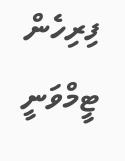ފިރިހެން ޓީމްވަނީ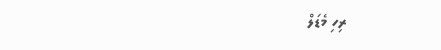ރިހި މެޑަލް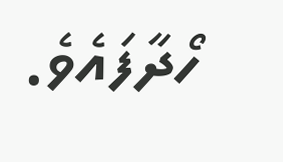ހޯދާފައެވެ.